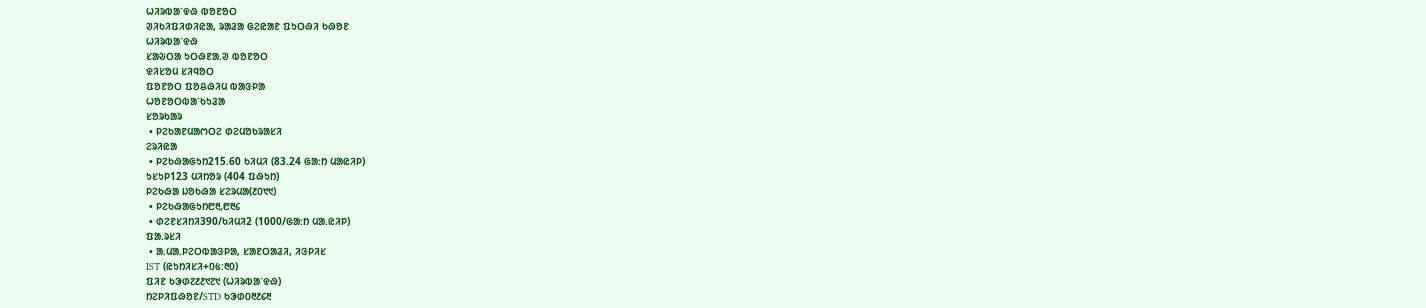ᱦᱤᱨᱵᱟᱸᱫᱷ ᱵᱚᱱᱚᱛ
ᱣᱤᱠᱤᱯᱤᱰᱤᱭᱟ, ᱨᱟᱲᱟ ᱜᱮᱭᱟᱱ ᱯᱩᱛᱷᱤ ᱠᱷᱚᱱ
ᱦᱤᱨᱵᱟᱸᱫᱷ
ᱥᱟᱶᱛᱟ ᱩᱛᱷᱱᱟᱹᱣ ᱵᱚᱱᱚᱛ
ᱫᱤᱥᱚᱢ ᱥᱤᱧᱚᱛ
ᱯᱚᱱᱚᱛ ᱯᱚᱪᱷᱤᱢ ᱵᱟᱝᱞᱟ
ᱦᱚᱱᱚᱛᱵᱟᱸᱠᱩᱲᱟ
ᱥᱚᱨᱠᱟᱨ
 • ᱞᱮᱠᱟᱱᱢᱟᱬᱛᱮ ᱰᱮᱢᱚᱠᱨᱟᱥᱤ
ᱮᱨᱤᱭᱟ
 • ᱞᱮᱠᱷᱟᱜᱩᱴ215.60 ᱠᱤᱢᱤ (83.24 ᱜᱟᱺᱴ ᱢᱟᱭᱤᱞ)
ᱩᱥᱩᱞ123 ᱢᱤᱴᱚᱨ (404 ᱯᱷᱩᱴ)
ᱞᱮᱠᱷᱟ ᱡᱚᱠᱷᱟ ᱥᱮᱨᱢᱟ(᱒᱐᱑᱑)
 • ᱞᱮᱠᱷᱟᱜᱩᱴ᱘᱓,᱘᱓᱔
 • ᱰᱮᱱᱥᱤᱴᱤ390/ᱠᱤᱢᱤ2 (1000/ᱜᱟᱺᱴ ᱢᱟᱹᱭᱤᱞ)
ᱯᱟᱹᱨᱥᱤ
 • ᱟᱹᱢᱟᱹᱞᱮᱛᱵᱟᱝᱞᱟ, ᱥᱟᱱᱛᱟᱲᱤ, ᱤᱝᱞᱤᱥ
IST (ᱭᱩᱴᱤᱥᱤ+᱐᱕:᱓᱐)
ᱯᱤᱱ ᱠᱳᱰ᱗᱒᱒᱑᱗᱑ (ᱦᱤᱨᱵᱟᱸᱫᱷ)
ᱴᱮᱞᱤᱯᱷᱚᱱ/STD ᱠᱳᱰ᱐᱓᱒᱔᱓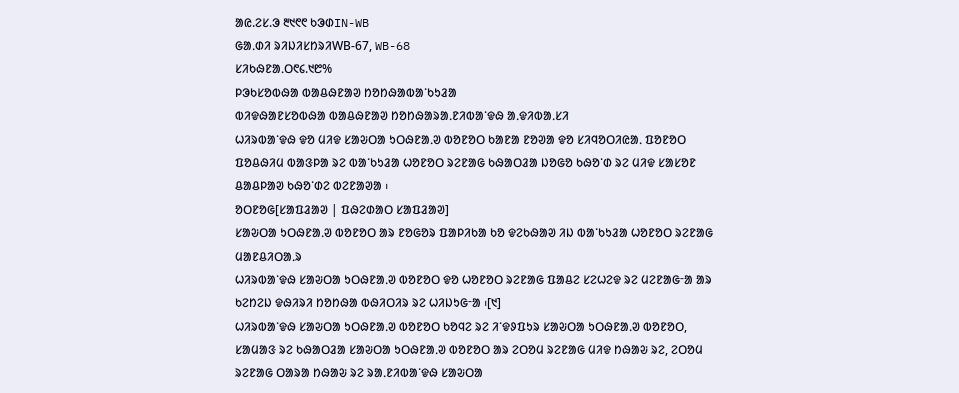ᱟᱭ.ᱮᱥ.ᱳ ᱓᱑᱖᱖ ᱠᱳᱰIN-WB
ᱜᱟᱹᱰᱤ ᱨᱤᱡᱤᱥᱴᱨᱤWB-67, WB-68
ᱥᱤᱠᱷᱱᱟᱹᱛ᱖᱔.᱑᱘%
ᱞᱳᱠᱥᱚᱵᱷᱟ ᱵᱟᱪᱷᱱᱟᱣ ᱴᱚᱴᱷᱟᱵᱟᱸᱠᱩᱲᱟ
ᱵᱤᱫᱷᱟᱱᱥᱚᱵᱷᱟ ᱵᱟᱪᱷᱱᱟᱣ ᱴᱚᱴᱷᱟᱨᱟᱹᱱᱤᱵᱟᱸᱫᱷ ᱟᱹᱫᱤᱵᱟᱹᱥᱤ
ᱦᱤᱨᱵᱟᱸᱫᱷ ᱫᱚ ᱢᱤᱫ ᱥᱟᱶᱛᱟ ᱩᱛᱷᱱᱟᱹᱣ ᱵᱚᱱᱚᱛ ᱠᱟᱱᱟ ᱱᱚᱣᱟ ᱫᱚ ᱥᱤᱧᱚᱛᱤᱭᱟᱹ ᱯᱚᱱᱚᱛ ᱯᱚᱪᱷᱤᱢ ᱵᱟᱝᱞᱟ ᱨᱮ ᱵᱟᱸᱠᱩᱲᱟ ᱦᱚᱱᱚᱛ ᱨᱮᱱᱟᱜ ᱠᱷᱟᱛᱲᱟ ᱡᱚᱜᱚ ᱠᱷᱚᱸᱰ ᱨᱮ ᱢᱤᱫ ᱥᱟᱥᱚᱱ ᱪᱟᱪᱞᱟᱣ ᱠᱷᱚᱸᱰᱮ ᱵᱮᱱᱟᱣᱟ ᱾
ᱚᱛᱱᱚᱜ[ᱥᱟᱯᱲᱟᱣ | ᱯᱷᱮᱰᱟᱛ ᱥᱟᱯᱲᱟᱣ]
ᱥᱟᱶᱛᱟ ᱩᱛᱷᱱᱟᱹᱣ ᱵᱚᱱᱚᱛ ᱟᱨ ᱱᱚᱜᱚᱨ ᱯᱟᱞᱤᱠᱟ ᱠᱚ ᱫᱮᱠᱷᱟᱣ ᱤᱡ ᱵᱟᱸᱠᱩᱲᱟ ᱦᱚᱱᱚᱛ ᱨᱮᱱᱟᱜ ᱢᱟᱱᱪᱤᱛᱟᱹᱨ
ᱦᱤᱨᱵᱟᱸᱫᱷ ᱥᱟᱶᱛᱟ ᱩᱛᱷᱱᱟᱹᱣ ᱵᱚᱱᱚᱛ ᱫᱚ ᱦᱚᱱᱚᱛ ᱨᱮᱱᱟᱜ ᱯᱟᱪᱮ ᱥᱮᱦᱮᱫ ᱨᱮ ᱢᱮᱱᱟᱜᱼᱟ ᱟᱨ ᱠᱮᱴᱮᱡ ᱫᱷᱤᱨᱤ ᱴᱚᱴᱷᱟ ᱵᱷᱤᱛᱤᱨ ᱨᱮ ᱦᱤᱡᱩᱜᱼᱟ ᱾[᱑]
ᱦᱤᱨᱵᱟᱸᱫᱷ ᱥᱟᱶᱛᱟ ᱩᱛᱷᱱᱟᱹᱣ ᱵᱚᱱᱚᱛ ᱠᱚᱧᱮ ᱨᱮ ᱤᱸᱫᱽᱯᱩᱨ ᱥᱟᱶᱛᱟ ᱩᱛᱷᱱᱟᱹᱣ ᱵᱚᱱᱚᱛ, ᱥᱟᱢᱟᱝ ᱨᱮ ᱠᱷᱟᱛᱲᱟ ᱥᱟᱶᱛᱟ ᱩᱛᱷᱱᱟᱹᱣ ᱵᱚᱱᱚᱛ ᱟᱨ ᱮᱛᱚᱢ ᱨᱮᱱᱟᱜ ᱢᱤᱫ ᱴᱷᱟᱶ ᱨᱮ, ᱮᱛᱚᱢ ᱨᱮᱱᱟᱜ ᱛᱟᱨᱟ ᱴᱷᱟᱶ ᱨᱮ ᱨᱟᱹᱱᱤᱵᱟᱸᱫᱷ ᱥᱟᱶᱛᱟ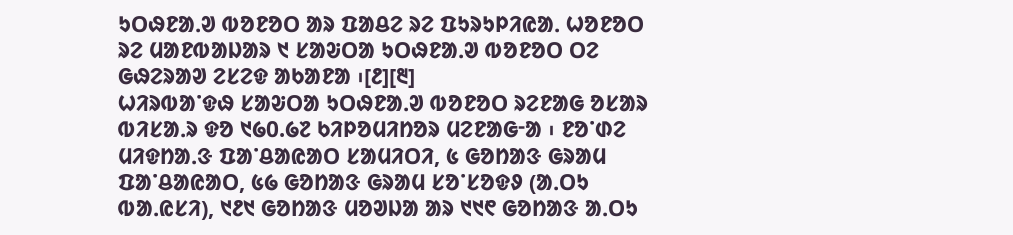ᱩᱛᱷᱱᱟᱹᱣ ᱵᱚᱱᱚᱛ ᱟᱨ ᱯᱟᱪᱮ ᱨᱮ ᱯᱩᱨᱩᱞᱤᱭᱟᱹ ᱦᱚᱱᱚᱛ ᱨᱮ ᱢᱟᱱᱵᱟᱡᱟᱨ ᱑ ᱥᱟᱶᱛᱟ ᱩᱛᱷᱱᱟᱹᱣ ᱵᱚᱱᱚᱛ ᱛᱮ ᱜᱷᱮᱨᱟᱣ ᱮᱥᱮᱫ ᱟᱠᱟᱱᱟ ᱾[᱒][᱓]
ᱦᱤᱨᱵᱟᱸᱫᱷ ᱥᱟᱶᱛᱟ ᱩᱛᱷᱱᱟᱹᱣ ᱵᱚᱱᱚᱛ ᱨᱮᱱᱟᱜ ᱚᱥᱟᱨ ᱵᱤᱥᱟᱹᱨ ᱫᱚ ᱑᱙᱐.᱙᱗ ᱠᱤᱞᱚᱢᱤᱴᱚᱨ ᱢᱮᱱᱟᱜᱼᱟ ᱾ ᱱᱚᱸᱰᱮ ᱢᱤᱫᱴᱟᱹᱝ ᱯᱟᱸᱪᱟᱭᱟᱛ ᱥᱟᱢᱤᱛᱤ, ᱕ ᱜᱚᱴᱟᱝ ᱜᱨᱟᱢ ᱯᱟᱸᱪᱟᱭᱟᱛ, ᱕᱙ ᱜᱚᱴᱟᱝ ᱜᱨᱟᱢ ᱥᱚᱸᱥᱚᱫᱽ (ᱟᱹᱛᱩ ᱵᱟᱹᱭᱥᱤ), ᱑᱒᱑ ᱜᱚᱴᱟᱝ ᱢᱚᱣᱡᱟ ᱟᱨ ᱑᱑᱖ ᱜᱚᱴᱟᱝ ᱟᱹᱛᱩ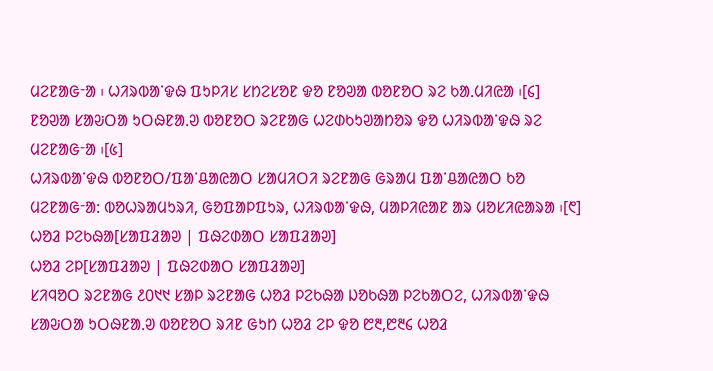ᱢᱮᱱᱟᱜᱼᱟ ᱾ ᱦᱤᱨᱵᱟᱸᱫᱷ ᱯᱩᱞᱤᱥ ᱥᱴᱮᱥᱚᱱ ᱫᱚ ᱱᱚᱣᱟ ᱵᱚᱱᱚᱛ ᱨᱮ ᱠᱟᱹᱢᱤᱭᱟ ᱾[᱔] ᱱᱚᱣᱟ ᱥᱟᱶᱛᱟ ᱩᱛᱷᱱᱟᱹᱣ ᱵᱚᱱᱚᱛ ᱨᱮᱱᱟᱜ ᱦᱮᱰᱠᱩᱣᱟᱴᱚᱨ ᱫᱚ ᱦᱤᱨᱵᱟᱸᱫᱷ ᱨᱮ ᱢᱮᱱᱟᱜᱼᱟ ᱾[᱕]
ᱦᱤᱨᱵᱟᱸᱫᱷ ᱵᱚᱱᱚᱛ/ᱯᱟᱸᱪᱟᱭᱟᱛ ᱥᱟᱢᱤᱛᱤ ᱨᱮᱱᱟᱜ ᱜᱨᱟᱢ ᱯᱟᱸᱪᱟᱭᱟᱛ ᱠᱚ ᱢᱮᱱᱟᱜᱼᱟ: ᱵᱚᱦᱨᱟᱢᱩᱨᱤ, ᱜᱚᱯᱟᱞᱯᱩᱨ, ᱦᱤᱨᱵᱟᱸᱫᱷ, ᱢᱟᱞᱤᱭᱟᱱ ᱟᱨ ᱢᱚᱥᱤᱭᱟᱨᱟ ᱾[᱖]
ᱦᱚᱲ ᱞᱮᱠᱷᱟ[ᱥᱟᱯᱲᱟᱣ | ᱯᱷᱮᱰᱟᱛ ᱥᱟᱯᱲᱟᱣ]
ᱦᱚᱲ ᱮᱞ[ᱥᱟᱯᱲᱟᱣ | ᱯᱷᱮᱰᱟᱛ ᱥᱟᱯᱲᱟᱣ]
ᱥᱤᱧᱚᱛ ᱨᱮᱱᱟᱜ ᱒᱐᱑᱑ ᱥᱟᱞ ᱨᱮᱱᱟᱜ ᱦᱚᱲ ᱞᱮᱠᱷᱟ ᱡᱚᱠᱷᱟ ᱞᱮᱠᱟᱛᱮ, ᱦᱤᱨᱵᱟᱸᱫᱷ ᱥᱟᱶᱛᱟ ᱩᱛᱷᱱᱟᱹᱣ ᱵᱚᱱᱚᱛ ᱨᱤᱱ ᱜᱩᱴ ᱦᱚᱲ ᱮᱞ ᱫᱚ ᱘᱓,᱘᱓᱔ ᱦᱚᱲ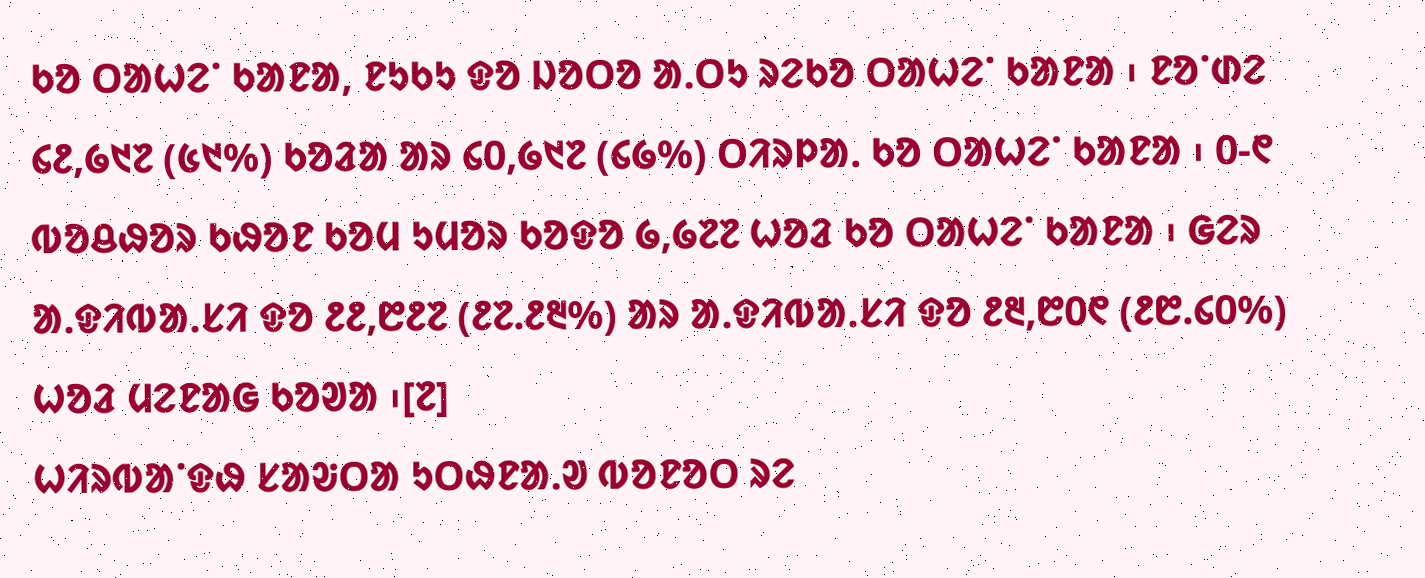ᱠᱚ ᱛᱟᱦᱮᱸ ᱠᱟᱱᱟ, ᱱᱩᱠᱩ ᱫᱚ ᱡᱚᱛᱚ ᱟᱹᱛᱩ ᱨᱮᱠᱚ ᱛᱟᱦᱮᱸ ᱠᱟᱱᱟ ᱾ ᱱᱚᱸᱰᱮ ᱔᱒,᱙᱑᱗ (᱕᱑%) ᱠᱚᱲᱟ ᱟᱨ ᱔᱐,᱙᱑᱗ (᱔᱙%) ᱛᱤᱨᱞᱟᱹ ᱠᱚ ᱛᱟᱦᱮᱸ ᱠᱟᱱᱟ ᱾ ᱐-᱖ ᱵᱚᱪᱷᱚᱨ ᱠᱷᱚᱱ ᱠᱚᱢ ᱩᱢᱚᱨ ᱠᱚᱫᱚ ᱙,᱙᱗᱗ ᱦᱚᱲ ᱠᱚ ᱛᱟᱦᱮᱸ ᱠᱟᱱᱟ ᱾ ᱜᱮᱨ ᱟᱹᱫᱤᱵᱟᱹᱥᱤ ᱫᱚ ᱒᱒,᱘᱒᱗ (᱒᱗.᱒᱓%) ᱟᱨ ᱟᱹᱫᱤᱵᱟᱹᱥᱤ ᱫᱚ ᱒᱓,᱘᱐᱖ (᱒᱘.᱔᱐%) ᱦᱚᱲ ᱢᱮᱱᱟᱜ ᱠᱚᱣᱟ ᱾[᱗]
ᱦᱤᱨᱵᱟᱸᱫᱷ ᱥᱟᱶᱛᱟ ᱩᱛᱷᱱᱟᱹᱣ ᱵᱚᱱᱚᱛ ᱨᱮ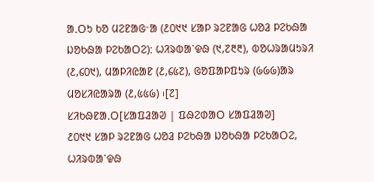ᱟᱹᱛᱩ ᱠᱚ ᱢᱮᱱᱟᱜᱼᱟ (᱒᱐᱑᱑ ᱥᱟᱞ ᱨᱮᱱᱟᱜ ᱦᱚᱲ ᱞᱮᱠᱷᱟ ᱡᱚᱠᱷᱟ ᱞᱮᱠᱟᱛᱮ): ᱦᱤᱨᱵᱟᱸᱫᱷ (᱑,᱗᱓᱓), ᱵᱚᱦᱨᱟᱢᱩᱨᱤ (᱒,᱔᱐᱑), ᱢᱟᱞᱤᱭᱟᱱ (᱒,᱔᱕᱗), ᱜᱚᱯᱟᱞᱯᱩᱨ (᱙᱙᱙)ᱟᱨ ᱢᱚᱥᱤᱭᱟᱨᱟ (᱒,᱕᱕᱙) ᱾[᱗]
ᱥᱤᱠᱷᱱᱟᱹᱛ[ᱥᱟᱯᱲᱟᱣ | ᱯᱷᱮᱰᱟᱛ ᱥᱟᱯᱲᱟᱣ]
᱒᱐᱑᱑ ᱥᱟᱞ ᱨᱮᱱᱟᱜ ᱦᱚᱲ ᱞᱮᱠᱷᱟ ᱡᱚᱠᱷᱟ ᱞᱮᱠᱟᱛᱮ, ᱦᱤᱨᱵᱟᱸᱫᱷ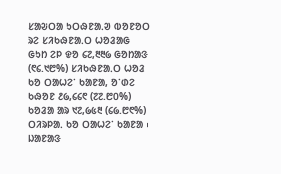ᱥᱟᱶᱛᱟ ᱩᱛᱷᱱᱟᱹᱣ ᱵᱚᱱᱚᱛ ᱨᱮ ᱥᱤᱠᱷᱱᱟᱹᱛ ᱦᱚᱲᱟᱜ ᱜᱩᱴ ᱮᱞ ᱫᱚ ᱔᱗,᱓᱓᱙ ᱜᱚᱴᱟᱝ (᱖᱔.᱑᱘%) ᱥᱤᱠᱷᱱᱟᱹᱛ ᱦᱚᱲ ᱠᱚ ᱛᱟᱦᱮᱸ ᱠᱟᱱᱟ, ᱚᱸᱰᱮ ᱠᱷᱚᱱ ᱒᱙,᱔᱔᱖ (᱗᱗.᱘᱐%) ᱠᱚᱲᱟ ᱟᱨ ᱑᱗,᱙᱕᱓ (᱔᱙.᱘᱖%) ᱛᱤᱨᱞᱟᱹ ᱠᱚ ᱛᱟᱦᱮᱸ ᱠᱟᱱᱟ ᱾ ᱡᱟᱱᱟᱝ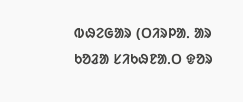ᱵᱷᱮᱜᱟᱨ (ᱛᱤᱨᱞᱟᱹ ᱟᱨ ᱠᱚᱲᱟ ᱥᱤᱠᱷᱱᱟᱹᱛ ᱫᱚᱨ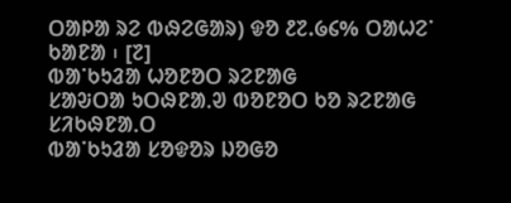ᱛᱟᱞᱟ ᱨᱮ ᱵᱷᱮᱜᱟᱨ) ᱫᱚ ᱒᱗.᱙᱔% ᱛᱟᱦᱮᱸ ᱠᱟᱱᱟ ᱾ [᱗]
ᱵᱟᱸᱠᱩᱲᱟ ᱦᱚᱱᱚᱛ ᱨᱮᱱᱟᱜ
ᱥᱟᱶᱛᱟ ᱩᱛᱷᱱᱟᱹᱣ ᱵᱚᱱᱚᱛ ᱠᱚ ᱨᱮᱱᱟᱜ ᱥᱤᱠᱷᱱᱟᱹᱛ
ᱵᱟᱸᱠᱩᱲᱟ ᱥᱚᱫᱚᱨ ᱡᱚᱜᱚ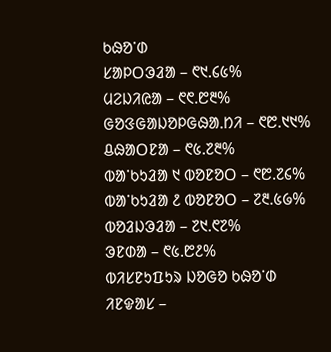ᱠᱷᱚᱸᱰ
ᱥᱟᱞᱛᱳᱲᱟ – ᱖᱑.᱔᱕%
ᱢᱮᱡᱤᱭᱟ – ᱖᱖.᱘᱓%
ᱜᱚᱝᱜᱟᱡᱚᱞᱜᱷᱟᱹᱴᱤ – ᱖᱘.᱑᱑%
ᱪᱷᱟᱛᱱᱟ – ᱖᱕.᱗᱓%
ᱵᱟᱸᱠᱩᱲᱟ ᱑ ᱵᱚᱱᱚᱛ – ᱖᱘.᱗᱔%
ᱵᱟᱸᱠᱩᱲᱟ ᱒ ᱵᱚᱱᱚᱛ – ᱗᱓.᱕᱙%
ᱵᱚᱲᱡᱳᱲᱟ – ᱗᱑.᱖᱗%
ᱳᱱᱰᱟ – ᱖᱕.᱘᱒%
ᱵᱤᱥᱱᱩᱯᱩᱨ ᱡᱚᱜᱚ ᱠᱷᱚᱸᱰ
ᱤᱱᱫᱟᱥ –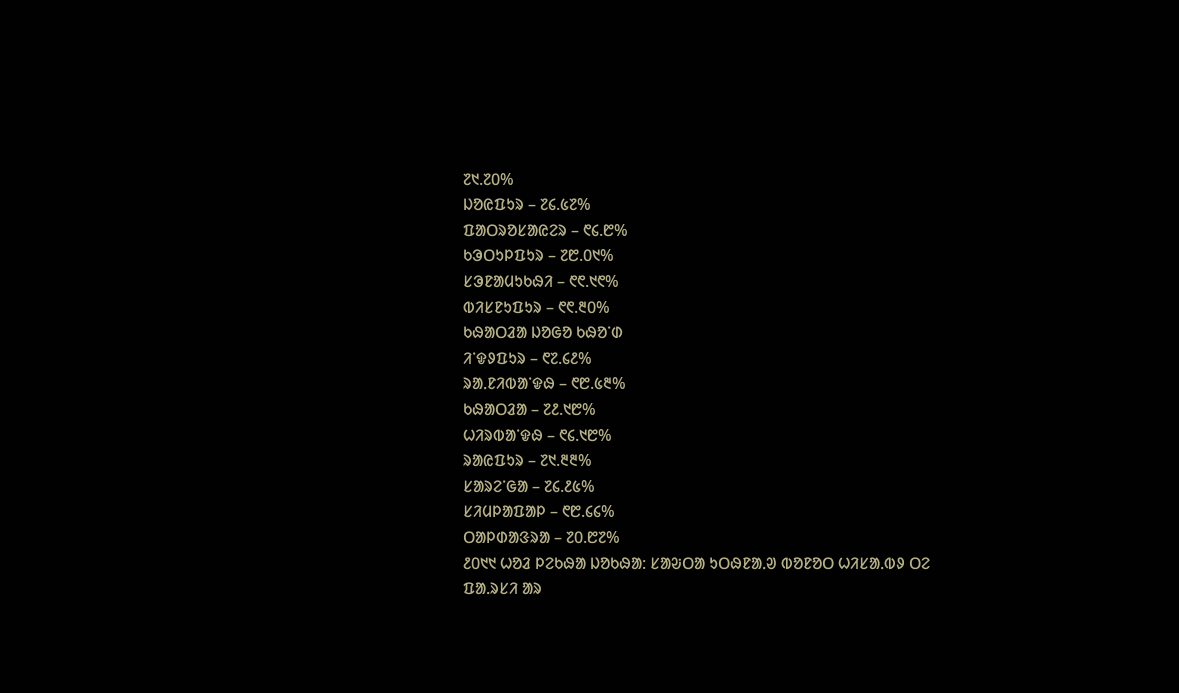᱗᱑.᱗᱐%
ᱡᱚᱭᱯᱩᱨ – ᱗᱔.᱕᱗%
ᱯᱟᱛᱨᱚᱥᱟᱭᱮᱨ – ᱖᱔.᱘%
ᱠᱳᱛᱩᱞᱯᱩᱨ – ᱗᱘.᱐᱑%
ᱥᱳᱱᱟᱢᱩᱠᱷᱤ – ᱖᱖.᱑᱖%
ᱵᱤᱥᱱᱩᱯᱩᱨ – ᱖᱖.᱓᱐%
ᱠᱷᱟᱛᱲᱟ ᱡᱚᱜᱚ ᱠᱷᱚᱸᱰ
ᱤᱸᱫᱽᱯᱩᱨ – ᱖᱗.᱔᱒%
ᱨᱟᱹᱱᱤᱵᱟᱸᱫᱷ – ᱖᱘.᱕᱓%
ᱠᱷᱟᱛᱲᱟ – ᱗᱒.᱑᱘%
ᱦᱤᱨᱵᱟᱸᱫᱷ – ᱖᱔.᱑᱘%
ᱨᱟᱭᱯᱩᱨ – ᱗᱑.᱓᱓%
ᱥᱟᱨᱮᱸᱜᱟ – ᱗᱔.᱒᱕%
ᱥᱤᱢᱞᱟᱯᱟᱞ – ᱖᱘.᱔᱔%
ᱛᱟᱞᱰᱟᱝᱨᱟ – ᱗᱐.᱘᱗%
᱒᱐᱑᱑ ᱦᱚᱲ ᱞᱮᱠᱷᱟ ᱡᱚᱠᱷᱟ: ᱥᱟᱶᱛᱟ ᱩᱛᱷᱱᱟᱹᱣ ᱵᱚᱱᱚᱛ ᱦᱤᱥᱟᱹᱵᱽ ᱛᱮ
ᱯᱟᱹᱨᱥᱤ ᱟᱨ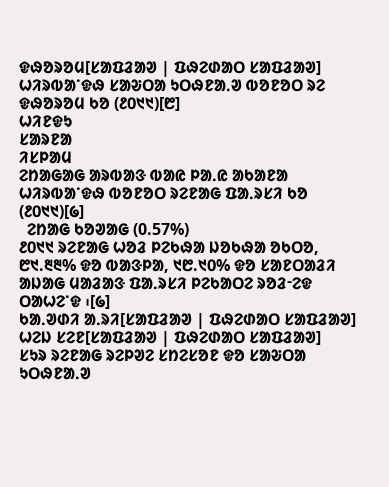ᱫᱷᱚᱨᱚᱢ[ᱥᱟᱯᱲᱟᱣ | ᱯᱷᱮᱰᱟᱛ ᱥᱟᱯᱲᱟᱣ]
ᱦᱤᱨᱵᱟᱸᱫᱷ ᱥᱟᱶᱛᱟ ᱩᱛᱷᱱᱟᱹᱣ ᱵᱚᱱᱚᱛ ᱨᱮ ᱫᱷᱚᱨᱚᱢ ᱠᱚ (᱒᱐᱑᱑)[᱘]
ᱦᱤᱱᱫᱩ
ᱥᱟᱨᱱᱟ
ᱤᱥᱞᱟᱢ
ᱮᱴᱟᱜᱟᱜ ᱟᱨᱵᱟᱝ ᱵᱟᱭ ᱞᱟᱹᱭ ᱟᱠᱟᱱᱟ
ᱦᱤᱨᱵᱟᱸᱫᱷ ᱵᱚᱱᱚᱛ ᱨᱮᱱᱟᱜ ᱯᱟᱹᱨᱥᱤ ᱠᱚ (᱒᱐᱑᱑)[᱙]
  ᱮᱴᱟᱜ ᱠᱚᱣᱟᱜ (0.57%)
᱒᱐᱑᱑ ᱨᱮᱱᱟᱜ ᱦᱚᱲ ᱞᱮᱠᱷᱟ ᱡᱚᱠᱷᱟ ᱚᱠᱛᱚ, ᱘᱑.᱓᱓% ᱫᱚ ᱵᱟᱝᱞᱟ, ᱑᱘.᱑᱐% ᱫᱚ ᱥᱟᱱᱛᱟᱲᱤ ᱟᱡᱟᱜ ᱢᱟᱲᱟᱝ ᱯᱟᱹᱨᱥᱤ ᱞᱮᱠᱟᱛᱮ ᱨᱚᱲᱼᱮᱫ ᱛᱟᱦᱮᱸᱫ ᱾[᱙]
ᱠᱟᱹᱣᱰᱤ ᱟᱹᱨᱤ[ᱥᱟᱯᱲᱟᱣ | ᱯᱷᱮᱰᱟᱛ ᱥᱟᱯᱲᱟᱣ]
ᱦᱮᱡ ᱥᱮᱱ[ᱥᱟᱯᱲᱟᱣ | ᱯᱷᱮᱰᱟᱛ ᱥᱟᱯᱲᱟᱣ]
ᱥᱩᱨ ᱨᱮᱱᱟᱜ ᱨᱮᱞᱣᱮ ᱥᱴᱮᱥᱚᱱ ᱫᱚ ᱥᱟᱶᱛᱟ ᱩᱛᱷᱱᱟᱹᱣ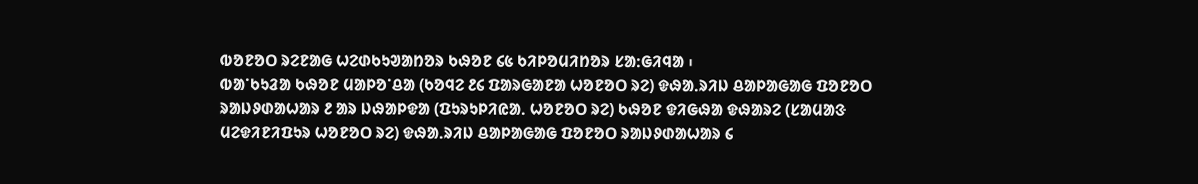ᱵᱚᱱᱚᱛ ᱨᱮᱱᱟᱜ ᱦᱮᱰᱠᱩᱣᱟᱴᱚᱨ ᱠᱷᱚᱱ ᱔᱕ ᱠᱤᱞᱚᱢᱤᱴᱚᱨ ᱥᱟᱺᱜᱤᱧᱟ ᱾
ᱵᱟᱸᱠᱩᱲᱟ ᱠᱷᱚᱱ ᱢᱟᱞᱚᱸᱪᱟ (ᱠᱚᱧᱮ ᱒᱔ ᱯᱟᱨᱜᱟᱱᱟ ᱦᱚᱱᱚᱛ ᱨᱮ) ᱫᱷᱟᱹᱨᱤᱡ ᱪᱟᱞᱟᱜᱟᱜ ᱯᱚᱱᱚᱛ ᱨᱟᱡᱽᱰᱟᱦᱟᱨ ᱒ ᱟᱨ ᱡᱷᱟᱞᱫᱟ (ᱯᱩᱨᱩᱞᱤᱭᱟᱹ ᱦᱚᱱᱚᱛ ᱨᱮ) ᱠᱷᱚᱱ ᱫᱤᱜᱷᱟ ᱫᱷᱟᱨᱮ (ᱥᱟᱢᱟᱝ ᱢᱮᱫᱤᱱᱤᱯᱩᱨ ᱦᱚᱱᱚᱛ ᱨᱮ) ᱫᱷᱟᱹᱨᱤᱡ ᱪᱟᱞᱟᱜᱟᱜ ᱯᱚᱱᱚᱛ ᱨᱟᱡᱽᱰᱟᱦᱟᱨ ᱔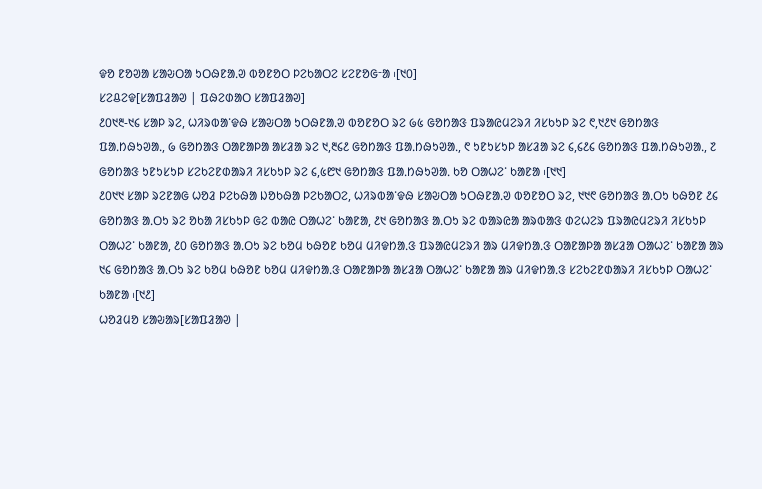ᱫᱚ ᱱᱚᱣᱟ ᱥᱟᱶᱛᱟ ᱩᱛᱷᱱᱟᱹᱣ ᱵᱚᱱᱚᱛ ᱞᱮᱠᱟᱛᱮ ᱥᱮᱱᱚᱜᱼᱟ ᱾[᱑᱐]
ᱥᱮᱪᱮᱫ[ᱥᱟᱯᱲᱟᱣ | ᱯᱷᱮᱰᱟᱛ ᱥᱟᱯᱲᱟᱣ]
᱒᱐᱑᱓-᱑᱔ ᱥᱟᱞ ᱨᱮ, ᱦᱤᱨᱵᱟᱸᱫᱷ ᱥᱟᱶᱛᱟ ᱩᱛᱷᱱᱟᱹᱣ ᱵᱚᱱᱚᱛ ᱨᱮ ᱙᱕ ᱜᱚᱴᱟᱝ ᱯᱨᱟᱭᱢᱮᱨᱤ ᱤᱥᱠᱩᱞ ᱨᱮ ᱖,᱑᱒᱑ ᱜᱚᱴᱟᱝ ᱯᱟᱹᱴᱷᱩᱣᱟᱹ, ᱙ ᱜᱚᱴᱟᱝ ᱛᱟᱱᱟᱞᱟ ᱟᱥᱲᱟ ᱨᱮ ᱑,᱓᱔᱒ ᱜᱚᱴᱟᱝ ᱯᱟᱹᱴᱷᱩᱣᱟᱹ, ᱖ ᱩᱱᱩᱥᱩᱞ ᱟᱥᱲᱟ ᱨᱮ ᱔,᱔᱒᱔ ᱜᱚᱴᱟᱝ ᱯᱟᱹᱴᱷᱩᱣᱟᱹ, ᱗ ᱜᱚᱴᱟᱝ ᱩᱱᱩᱥᱩᱞ ᱥᱮᱠᱮᱱᱰᱟᱨᱤ ᱤᱥᱠᱩᱞ ᱨᱮ ᱔,᱕᱘᱑ ᱜᱚᱴᱟᱝ ᱯᱟᱹᱴᱷᱩᱣᱟᱹ ᱠᱚ ᱛᱟᱦᱮᱸ ᱠᱟᱱᱟ ᱾[᱑᱑]
᱒᱐᱑᱑ ᱥᱟᱞ ᱨᱮᱱᱟᱜ ᱦᱚᱲ ᱞᱮᱠᱷᱟ ᱡᱚᱠᱷᱟ ᱞᱮᱠᱟᱛᱮ, ᱦᱤᱨᱵᱟᱸᱫᱷ ᱥᱟᱶᱛᱟ ᱩᱛᱷᱱᱟᱹᱣ ᱵᱚᱱᱚᱛ ᱨᱮ, ᱑᱑᱖ ᱜᱚᱴᱟᱝ ᱟᱹᱛᱩ ᱠᱷᱚᱱ ᱒᱔ ᱜᱚᱴᱟᱝ ᱟᱹᱛᱩ ᱨᱮ ᱚᱠᱟ ᱤᱥᱠᱩᱞ ᱜᱮ ᱵᱟᱭ ᱛᱟᱦᱮᱸ ᱠᱟᱱᱟ, ᱒᱑ ᱜᱚᱴᱟᱝ ᱟᱹᱛᱩ ᱨᱮ ᱵᱟᱨᱭᱟ ᱟᱨᱵᱟᱝ ᱰᱮᱦᱮᱨ ᱯᱨᱟᱭᱢᱮᱨᱤ ᱤᱥᱠᱩᱞ ᱛᱟᱦᱮᱸ ᱠᱟᱱᱟ, ᱒᱐ ᱜᱚᱴᱟᱝ ᱟᱹᱛᱩ ᱨᱮ ᱠᱚᱢ ᱠᱷᱚᱱ ᱠᱚᱢ ᱢᱤᱫᱴᱟᱹᱝ ᱯᱨᱟᱭᱢᱮᱨᱤ ᱟᱨ ᱢᱤᱫᱴᱟᱹᱝ ᱛᱟᱱᱟᱞᱟ ᱟᱥᱲᱟ ᱛᱟᱦᱮᱸ ᱠᱟᱱᱟ ᱟᱨ ᱑᱔ ᱜᱚᱴᱟᱝ ᱟᱹᱛᱩ ᱨᱮ ᱠᱚᱢ ᱠᱷᱚᱱ ᱠᱚᱢ ᱢᱤᱫᱴᱟᱹᱝ ᱛᱟᱱᱟᱞᱟ ᱟᱥᱲᱟ ᱛᱟᱦᱮᱸ ᱠᱟᱱᱟ ᱟᱨ ᱢᱤᱫᱴᱟᱹᱝ ᱥᱮᱠᱮᱱᱰᱟᱨᱤ ᱤᱥᱠᱩᱞ ᱛᱟᱦᱮᱸ ᱠᱟᱱᱟ ᱾[᱑᱒]
ᱦᱚᱲᱢᱚ ᱥᱟᱶᱟᱨ[ᱥᱟᱯᱲᱟᱣ |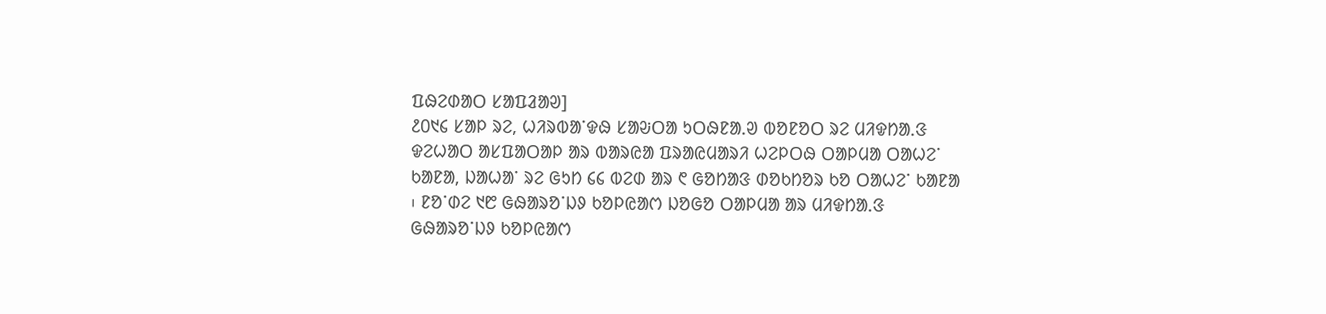ᱯᱷᱮᱰᱟᱛ ᱥᱟᱯᱲᱟᱣ]
᱒᱐᱑᱔ ᱥᱟᱞ ᱨᱮ, ᱦᱤᱨᱵᱟᱸᱫᱷ ᱥᱟᱶᱛᱟ ᱩᱛᱷᱱᱟᱹᱣ ᱵᱚᱱᱚᱛ ᱨᱮ ᱢᱤᱫᱴᱟᱹᱝ ᱫᱮᱦᱟᱛ ᱟᱥᱯᱟᱛᱟᱞ ᱟᱨ ᱵᱟᱨᱭᱟ ᱯᱨᱟᱭᱢᱟᱨᱤ ᱦᱮᱞᱛᱷ ᱛᱟᱞᱢᱟ ᱛᱟᱦᱮᱸ ᱠᱟᱱᱟ, ᱡᱟᱦᱟᱸ ᱨᱮ ᱜᱩᱴ ᱔᱔ ᱵᱮᱰ ᱟᱨ ᱖ ᱜᱚᱴᱟᱝ ᱰᱚᱠᱴᱚᱨ ᱠᱚ ᱛᱟᱦᱮᱸ ᱠᱟᱱᱟ ᱾ ᱱᱚᱸᱰᱮ ᱑᱘ ᱜᱷᱟᱨᱚᱸᱡᱽ ᱠᱚᱞᱭᱟᱬ ᱡᱚᱜᱚ ᱛᱟᱞᱢᱟ ᱟᱨ ᱢᱤᱫᱴᱟᱹᱝ ᱜᱷᱟᱨᱚᱸᱡᱽ ᱠᱚᱞᱭᱟᱬ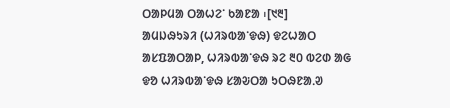ᱛᱟᱞᱢᱟ ᱛᱟᱦᱮᱸ ᱠᱟᱱᱟ ᱾[᱑᱓]
ᱟᱢᱡᱷᱩᱨᱤ (ᱦᱤᱨᱵᱟᱸᱫᱷ) ᱫᱮᱦᱟᱛ ᱟᱥᱯᱟᱛᱟᱞ, ᱦᱤᱨᱵᱟᱸᱫᱷ ᱨᱮ ᱓᱐ ᱵᱮᱰ ᱟᱜ ᱫᱚ ᱦᱤᱨᱵᱟᱸᱫᱷ ᱥᱟᱶᱛᱟ ᱩᱛᱷᱱᱟᱹᱣ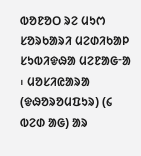ᱵᱚᱱᱚᱛ ᱨᱮ ᱢᱩᱬ ᱥᱚᱨᱠᱟᱨᱤ ᱢᱮᱰᱤᱠᱟᱞ ᱥᱩᱵᱤᱫᱷᱟ ᱢᱮᱱᱟᱜᱼᱟ ᱾ ᱢᱚᱥᱤᱭᱟᱨᱟ (ᱫᱷᱚᱨᱚᱢᱯᱩᱨ) (᱔ ᱵᱮᱰ ᱟᱜ) ᱟᱨ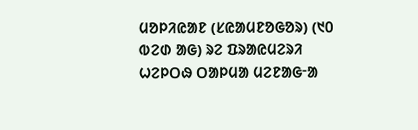ᱢᱚᱞᱤᱭᱟᱱ (ᱥᱭᱟᱢᱱᱚᱜᱚᱨ) (᱑᱐ ᱵᱮᱰ ᱟᱜ) ᱨᱮ ᱯᱨᱟᱭᱢᱮᱨᱤ ᱦᱮᱞᱛᱷ ᱛᱟᱞᱢᱟ ᱢᱮᱱᱟᱜᱼᱟ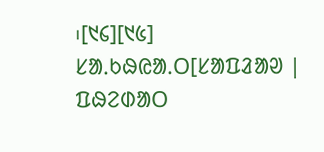᱾[᱑᱔][᱑᱕]
ᱥᱟᱹᱠᱷᱭᱟᱹᱛ[ᱥᱟᱯᱲᱟᱣ | ᱯᱷᱮᱰᱟᱛ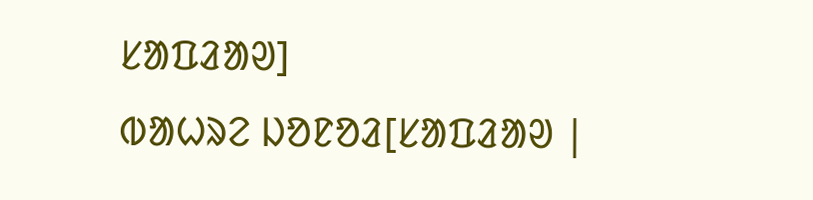ᱥᱟᱯᱲᱟᱣ]
ᱵᱟᱦᱨᱮ ᱡᱚᱱᱚᱲ[ᱥᱟᱯᱲᱟᱣ |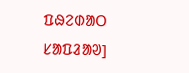ᱯᱷᱮᱰᱟᱛ ᱥᱟᱯᱲᱟᱣ]